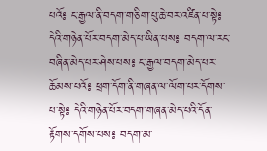པའོ༔ ང་རྒྱལ་ནི་བདག་གཅིག་པུ་ཆེ་བར་འཛིན་པ་སྟེ༔ དེའི་གཉེན་པོར་བདག་མེད་པ་ཡིན་པས༔ བདག་ལ་རང་བཞིན་མེད་པར་ཤེས་པས༔ ང་རྒྱལ་བདག་མེད་པར་ཆོམས་པའོ༔ ཕྲག་དོག་ནི་གཞན་ལ་ལོག་པར་དོགས་པ་སྟེ༔ དེའི་གཉེན་པོར་བདག་གཞན་མེད་པའི་དོན་རྟོགས་དགོས་པས༔ བདག་མ་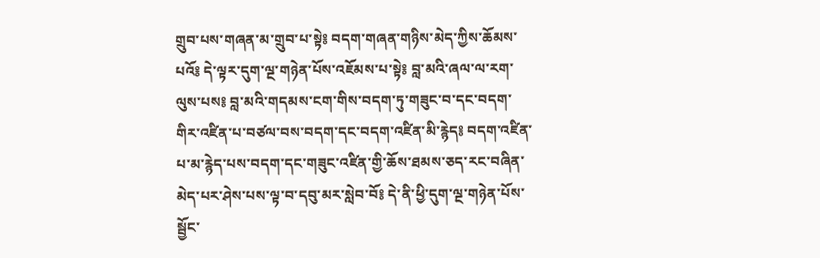གྲུབ་པས་གཞན་མ་གྲུབ་པ་སྟེ༔ བདག་གཞན་གཉིས་མེད་ཀྱིས་ཆོམས་པའོ༔ དེ་ལྟར་དུག་ལྔ་གཉེན་པོས་འཇོམས་པ་སྟེ༔ བླ་མའི་ཞལ་ལ་རག་ལུས་པས༔ བླ་མའི་གདམས་ངག་གིས་བདག་ཏུ་གཟུང་བ་དང་བདག་གིར་འཛིན་པ་བཙལ་བས་བདག་དང་བདག་འཛིན་མི་རྙེད༔ བདག་འཛིན་པ་མ་རྙེད་པས་བདག་དང་གཟུང་འཛིན་གྱི་ཆོས་ཐམས་ཅད་རང་བཞིན་མེད་པར་ཤེས་པས་ལྟ་བ་དབུ་མར་སླེབ་བོ༔ དེ་ནི་ཕྱི་དུག་ལྔ་གཉེན་པོས་སྦྱོང་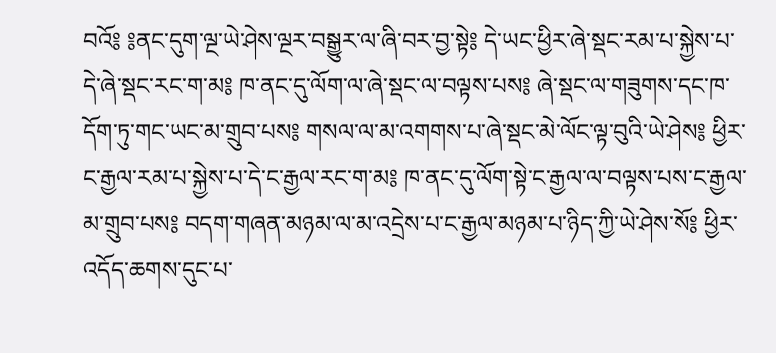བའོ༔ ༔ནང་དུག་ལྔ་ཡེ་ཤེས་ལྔར་བསྒྱུར་ལ་ཞི་བར་བྱ་སྟེ༔ དེ་ཡང་ཕྱིར་ཞེ་སྡང་རམ་པ་སྐྱེས་པ་དེ་ཞེ་སྡང་རང་ག་མ༔ ཁ་ནང་དུ་ལོག་ལ་ཞེ་སྡང་ལ་བལྟས་པས༔ ཞེ་སྡང་ལ་གཟུགས་དང་ཁ་དོག་ཏུ་གང་ཡང་མ་གྲུབ་པས༔ གསལ་ལ་མ་འགགས་པ་ཞེ་སྡང་མེ་ལོང་ལྟ་བུའི་ཡེ་ཤེས༔ ཕྱིར་ང་རྒྱལ་རམ་པ་སྐྱེས་པ་དེ་ང་རྒྱལ་རང་ག་མ༔ ཁ་ནང་དུ་ལོག་སྟེ་ང་རྒྱལ་ལ་བལྟས་པས་ང་རྒྱལ་མ་གྲུབ་པས༔ བདག་གཞན་མཉམ་ལ་མ་འདྲེས་པ་ང་རྒྱལ་མཉམ་པ་ཉིད་ཀྱི་ཡེ་ཤེས་སོ༔ ཕྱིར་འདོད་ཆགས་དུང་པ་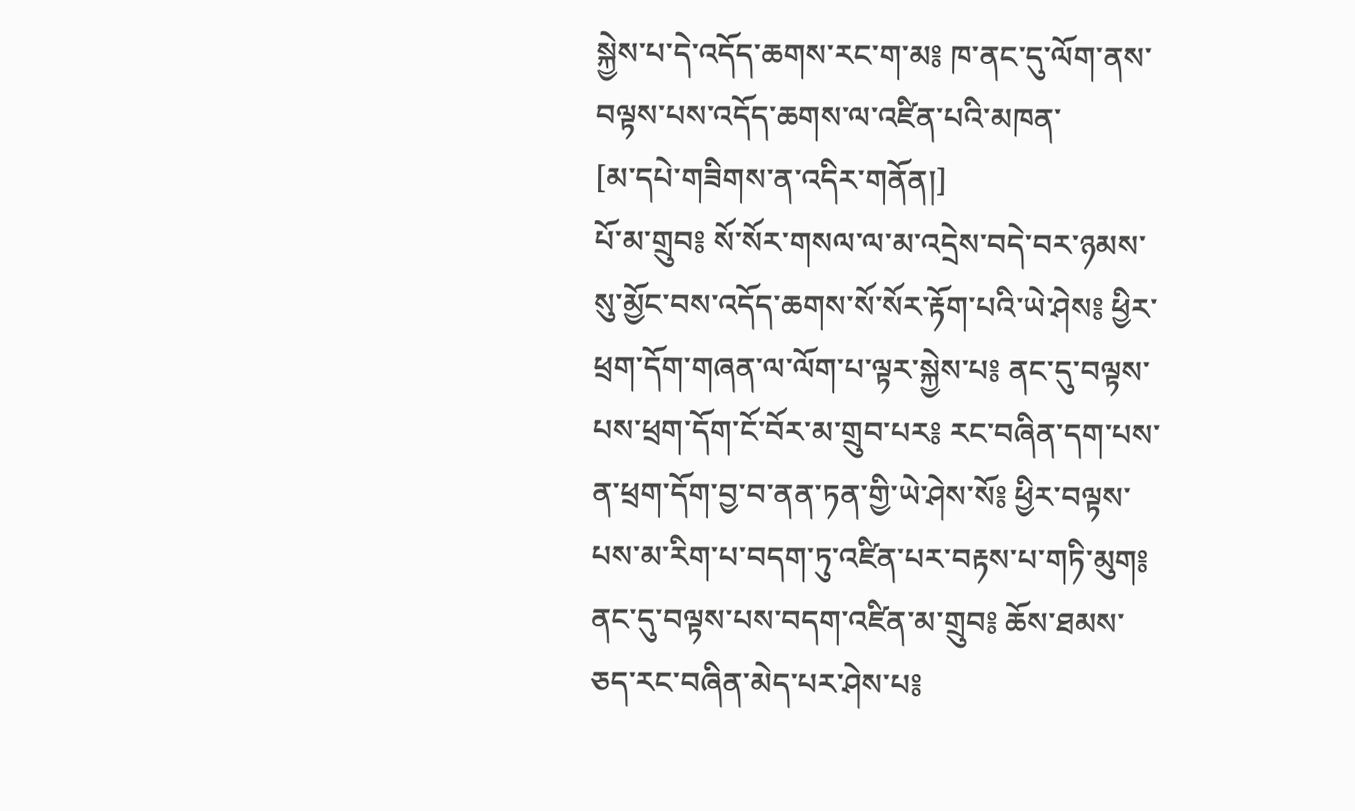སྐྱེས་པ་དེ་འདོད་ཆགས་རང་ག་མ༔ ཁ་ནང་དུ་ལོག་ནས་བལྟས་པས་འདོད་ཆགས་ལ་འཛིན་པའི་མཁན་
[མ་དཔེ་གཟིགས་ན་འདིར་གནོན།]
པོ་མ་གྲུབ༔ སོ་སོར་གསལ་ལ་མ་འདྲེས་བདེ་བར་ཉམས་སུ་མྱོང་བས་འདོད་ཆགས་སོ་སོར་རྟོག་པའི་ཡེ་ཤེས༔ ཕྱིར་ཕྲག་དོག་གཞན་ལ་ལོག་པ་ལྟར་སྐྱེས་པ༔ ནང་དུ་བལྟས་པས་ཕྲག་དོག་ངོ་བོར་མ་གྲུབ་པར༔ རང་བཞིན་དག་པས་ན་ཕྲག་དོག་བྱ་བ་ནན་ཏན་གྱི་ཡེ་ཤེས་སོ༔ ཕྱིར་བལྟས་པས་མ་རིག་པ་བདག་ཏུ་འཛིན་པར་བརྟས་པ་གཏི་མུག༔ ནང་དུ་བལྟས་པས་བདག་འཛིན་མ་གྲུབ༔ ཆོས་ཐམས་ཅད་རང་བཞིན་མེད་པར་ཤེས་པ༔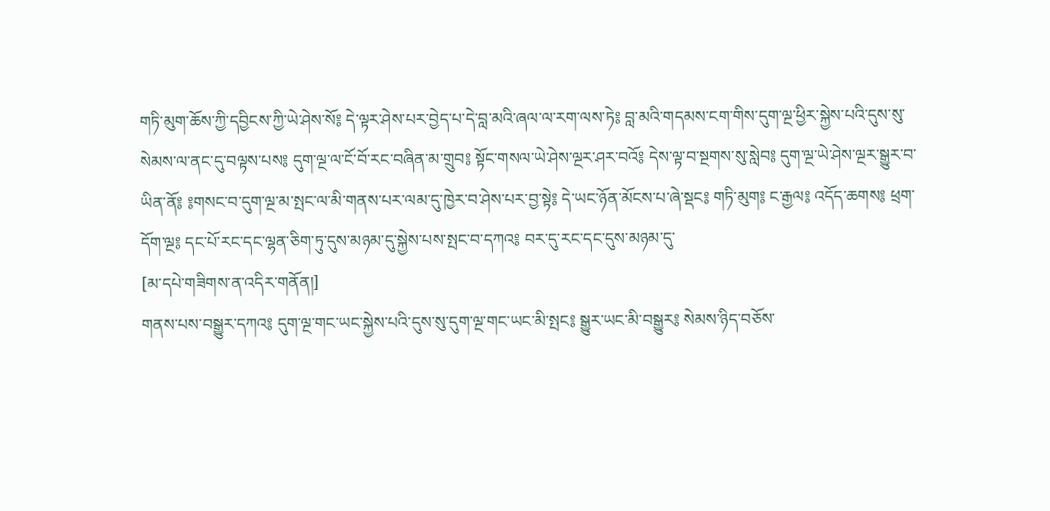གཏི་མུག་ཆོས་ཀྱི་དབྱིངས་ཀྱི་ཡེ་ཤེས་སོ༔ དེ་ལྟར་ཤེས་པར་བྱེད་པ་དེ་བླ་མའི་ཞལ་ལ་རག་ལས་ཏེ༔ བླ་མའི་གདམས་ངག་གིས་དུག་ལྔ་ཕྱིར་སྐྱེས་པའི་དུས་སུ་སེམས་ལ་ནང་དུ་བལྟས་པས༔ དུག་ལྔ་ལ་ངོ་བོ་རང་བཞིན་མ་གྲུབ༔ སྟོང་གསལ་ཡེ་ཤེས་ལྔར་ཤར་བའོ༔ དེས་ལྟ་བ་སྔགས་སུ་སླེབ༔ དུག་ལྔ་ཡེ་ཤེས་ལྔར་སྒྱུར་བ་ཡིན་ནོ༔ ༔གསང་བ་དུག་ལྔ་མ་སྤང་ལ་མི་གནས་པར་ལམ་དུ་ཁྱེར་བ་ཤེས་པར་བྱ་སྟེ༔ དེ་ཡང་ཉོན་མོངས་པ་ཞེ་སྡང༔ གཏི་མུག༔ ང་རྒྱལ༔ འདོད་ཆགས༔ ཕྲག་དོག་ལྔ༔ དང་པོ་རང་དང་ལྷན་ཅིག་ཏུ་དུས་མཉམ་དུ་སྐྱེས་པས་སྤང་བ་དཀའ༔ བར་དུ་རང་དང་དུས་མཉམ་དུ་
[མ་དཔེ་གཟིགས་ན་འདིར་གནོན།]
གནས་པས་བསྒྱུར་དཀའ༔ དུག་ལྔ་གང་ཡང་སྐྱེས་པའི་དུས་སུ་དུག་ལྔ་གང་ཡང་མི་སྤང༔ སྒྱུར་ཡང་མི་བསྒྱུར༔ སེམས་ཉིད་བཅོས་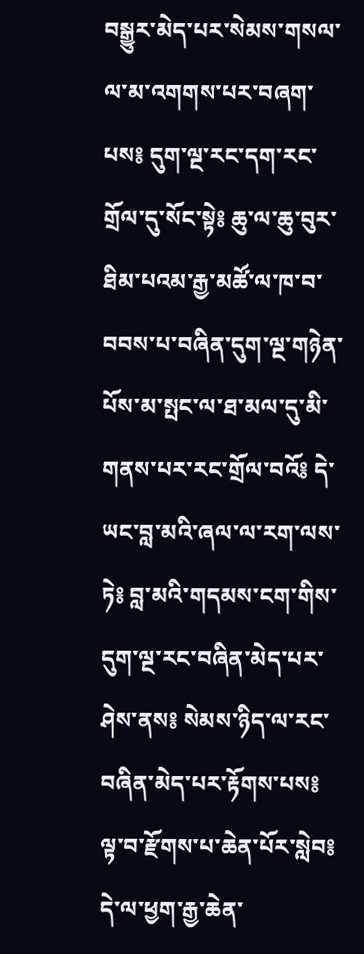བསྒྱུར་མེད་པར་སེམས་གསལ་ལ་མ་འགགས་པར་བཞག་པས༔ དུག་ལྔ་རང་དག་རང་གྲོལ་དུ་སོང་སྟེ༔ ཆུ་ལ་ཆུ་བུར་ཐིམ་པའམ་རྒྱ་མཚོ་ལ་ཁ་བ་བབས་པ་བཞིན་དུག་ལྔ་གཉེན་པོས་མ་སྤང་ལ་ཐ་མལ་དུ་མི་གནས་པར་རང་གྲོལ་བའོ༔ དེ་ཡང་བླ་མའི་ཞལ་ལ་རག་ལས་ཏེ༔ བླ་མའི་གདམས་ངག་གིས་དུག་ལྔ་རང་བཞིན་མེད་པར་ཤེས་ནས༔ སེམས་ཉིད་ལ་རང་བཞིན་མེད་པར་རྟོགས་པས༔ ལྟ་བ་རྫོགས་པ་ཆེན་པོར་སླེབ༔ དེ་ལ་ཕྱག་རྒྱ་ཆེན་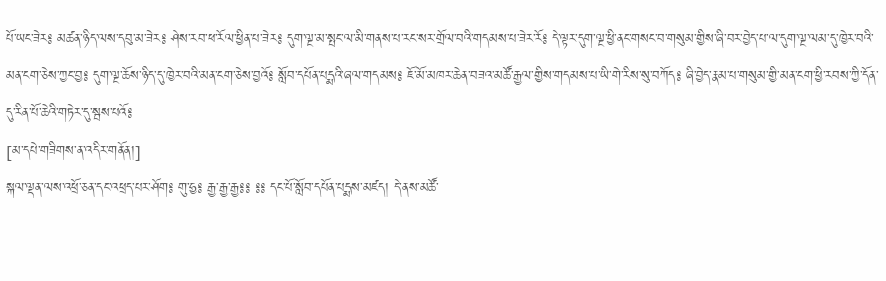པོ་ཡང་ཟེར༔ མཚན་ཉིད་ལས་དབུ་མ་ཟེར༔ ཤེས་རབ་ཕ་རོལ་ཕྱིན་པ་ཟེར༔ དུག་ལྔ་མ་སྤང་ལ་མི་གནས་པ་རང་སར་གྲོལ་བའི་གདམས་པ་ཟེར་རོ༔ དེ་ལྟར་དུག་ལྔ་ཕྱི་ནང་གསང་བ་གསུམ་གྱིས་ཞི་བར་བྱེད་པ་ལ་དུག་ལྔ་ལམ་དུ་ཁྱེར་བའི་མན་ངག་ཅེས་ཀྱང་བྱ༔ དུག་ལྔ་ཆོས་ཉིད་དུ་ཁྱེར་བའི་མན་ངག་ཅེས་བྱའོ༔ སློབ་དཔོན་པདྨའི་ཞལ་གདམས༔ ཇོ་མོ་མཁར་ཆེན་བཟའ་མཚོ་རྒྱལ་གྱིས་གདམས་པ་ཡི་གེ་རིས་སུ་བཀོད༔ ཞི་བྱེད་རྣམ་པ་གསུམ་གྱི་མན་ངག་ཕྱི་རབས་ཀྱི་དོན་དུ་རིན་པོ་ཆེའི་གཏེར་དུ་སྦས་པའོ༔
[མ་དཔེ་གཟིགས་ན་འདིར་གནོན།]
སྐལ་ལྡན་ལས་འཕྲོ་ཅན་དང་འཕྲད་པར་ཤོག༔ གུ་ཧྱ༔ རྒྱ་རྒྱ་རྒྱ༔༔ ༔༔ དང་པོ་སློབ་དཔོན་པདྨས་མཛད། དེ་ནས་མཚོ་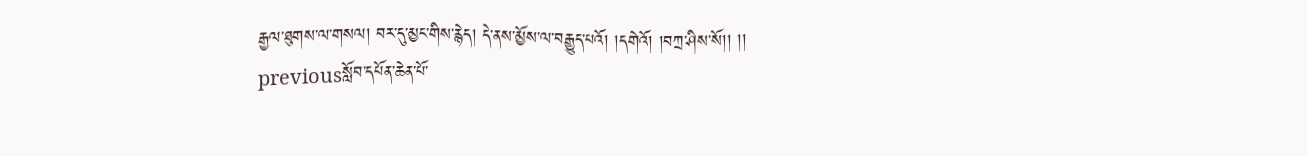རྒྱལ་ཐུགས་ལ་གསལ། བར་དུ་མྱང་གིས་རྙེད། དེ་ནས་མྱོས་ལ་བརྒྱུད་པའོ། །དགེའོ། །བཀྲ་ཤིས་སོ།། །།
previousསློབ་དཔོན་ཆེན་པོ་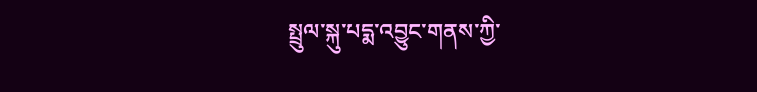སྤྲུལ་སྐུ་པདྨ་འབྱུང་གནས་ཀྱི་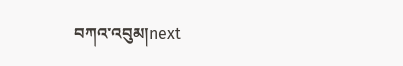བཀའ་འབུམ།next